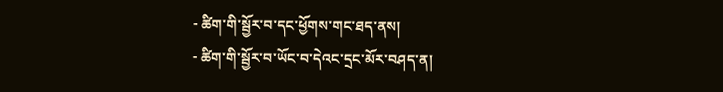- ཚིག་གི་སྦྱོར་བ་དང་ཕྱོགས་གང་ཐད་ནས།
- ཚིག་གི་སྦྱོར་བ་ཡོང་བ་དེའང་དྲང་མོར་བཤད་ན།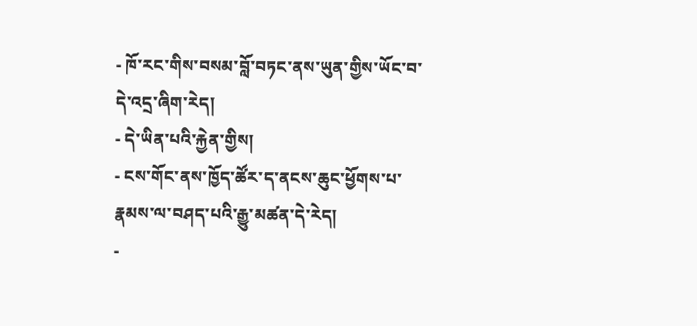- ཁོ་རང་གིས་བསམ་བློ་བཏང་ནས་ཡུན་གྱིས་ཡོང་བ་དེ་འདྲ་ཞིག་རེད།
- དེ་ཡིན་པའི་རྐྱེན་གྱིས།
- ངས་གོང་ནས་ཁྱོད་ཚོར་ད་ནངས་ཆུང་ཕྱོགས་པ་རྣམས་ལ་བཤད་པའི་རྒྱུ་མཚན་དེ་རེད།
-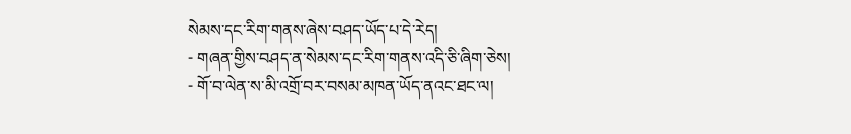སེམས་དང་རིག་གནས་ཞེས་བཤད་ཡོད་པ་དེ་རེད།
- གཞན་གྱིས་བཤད་ན་སེམས་དང་རིག་གནས་འདི་ཅི་ཞིག་ཅེས།
- གོ་བ་ལེན་ས་མི་འགྲོ་བར་བསམ་མཁན་ཡོད་ནའང་ཐང་ལ།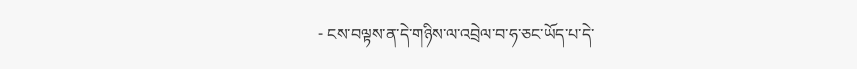- ངས་བལྟས་ན་དེ་གཉིས་ལ་འབྲེལ་བ་ཧ་ཅང་ཡོད་པ་དེ་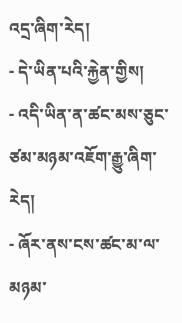འདྲ་ཞིག་རེད།
- དེ་ཡིན་པའི་རྐྱེན་གྱིས།
- འདི་ཡིན་ན་ཚང་མས་ཅུང་ཙམ་མཉམ་འཇོག་རྒྱུ་ཞིག་རེད།
- ཞོར་ནས་ངས་ཚང་མ་ལ་མཉམ་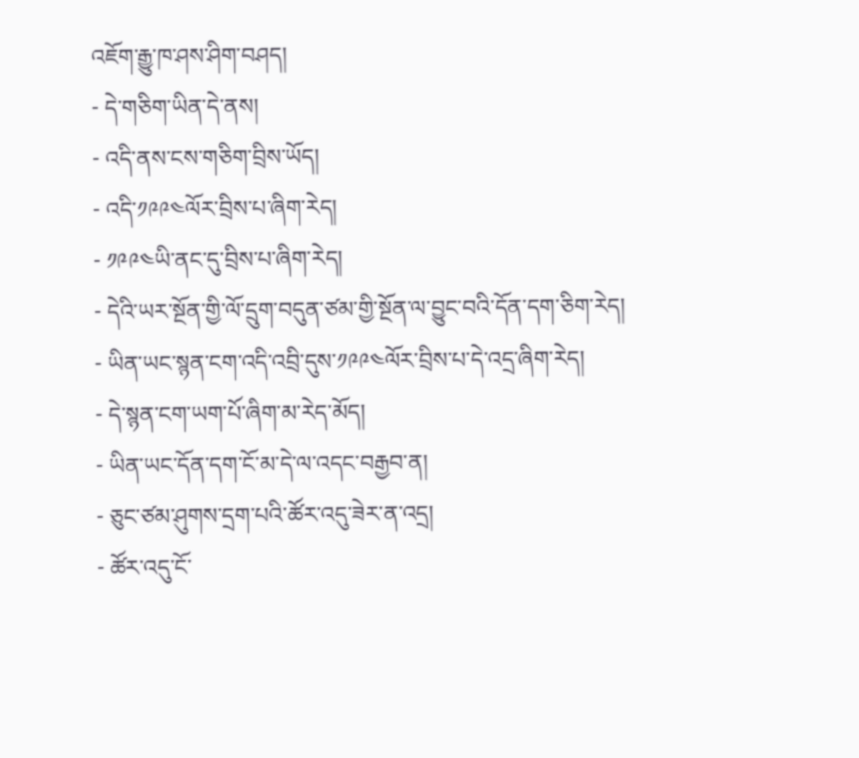འཇོག་རྒྱུ་ཁ་ཤས་ཤིག་བཤད།
- དེ་གཅིག་ཡིན་དེ་ནས།
- འདི་ནས་ངས་གཅིག་བྲིས་ཡོད།
- འདི་༡༩༩༤ལོར་བྲིས་པ་ཞིག་རེད།
- ༡༩༩༤ཡི་ནང་དུ་བྲིས་པ་ཞིག་རེད།
- དེའི་ཡར་སྔོན་གྱི་ལོ་དྲུག་བདུན་ཙམ་གྱི་སྔོན་ལ་བྱུང་བའི་དོན་དག་ཅིག་རེད།
- ཡིན་ཡང་སྙན་ངག་འདི་འབྲི་དུས་༡༩༩༤ལོར་བྲིས་པ་དེ་འདྲ་ཞིག་རེད།
- དེ་སྙན་ངག་ཡག་པོ་ཞིག་མ་རེད་མོད།
- ཡིན་ཡང་དོན་དག་ངོ་མ་དེ་ལ་འདང་བརྒྱབ་ན།
- ཅུང་ཙམ་ཤུགས་དྲག་པའི་ཚོར་འདུ་ཟེར་ན་འདྲ།
- ཚོར་འདུ་ངོ་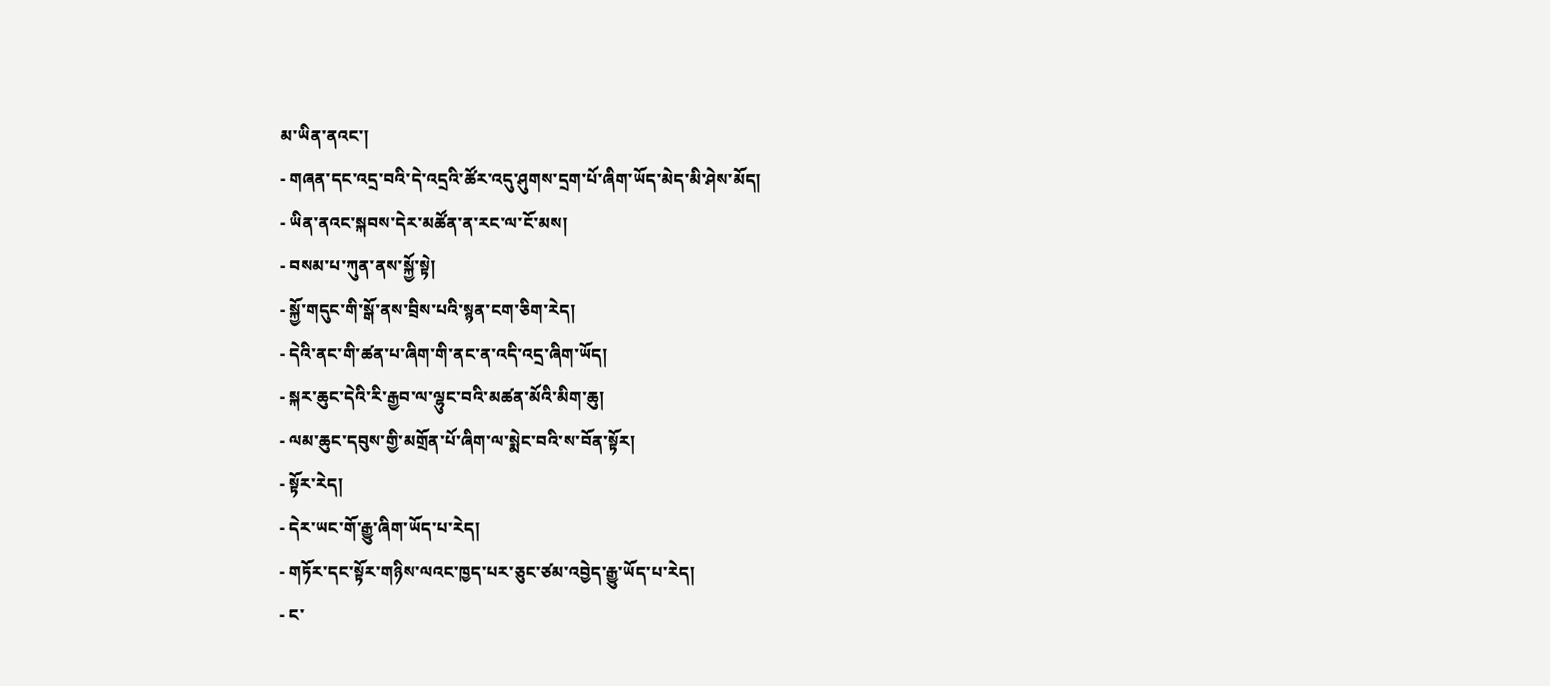མ་ཡིན་ནའང་།
- གཞན་དང་འདྲ་བའི་དེ་འདྲའི་ཚོར་འདུ་ཤུགས་དྲག་པོ་ཞིག་ཡོད་མེད་མི་ཤེས་མོད།
- ཡིན་ནའང་སྐབས་དེར་མཚོན་ན་རང་ལ་ངོ་མས།
- བསམ་པ་ཀུན་ནས་སྐྱོ་སྟེ།
- སྐྱོ་གདུང་གི་སྒོ་ནས་བྲིས་པའི་སྙན་ངག་ཅིག་རེད།
- དེའི་ནང་གི་ཚན་པ་ཞིག་གི་ནང་ན་འདི་འདྲ་ཞིག་ཡོད།
- སྐར་ཆུང་དེའི་རི་རྒྱབ་ལ་ལྷུང་བའི་མཚན་མོའི་མིག་ཆུ།
- ལམ་ཆུང་དབུས་གྱི་མགྲོན་པོ་ཞིག་ལ་སྨེང་བའི་ས་བོན་སྟོར།
- སྟོར་རེད།
- དེར་ཡང་གོ་རྒྱུ་ཞིག་ཡོད་པ་རེད།
- གཏོར་དང་སྟོར་གཉིས་ལའང་ཁྱད་པར་ཅུང་ཙམ་འབྱེད་རྒྱུ་ཡོད་པ་རེད།
- ང་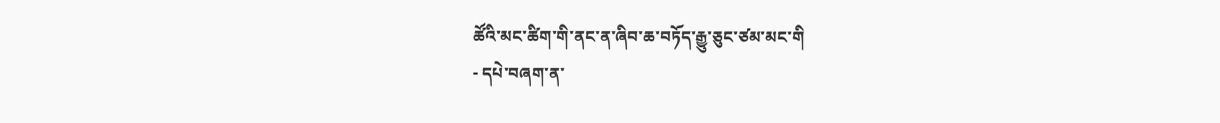ཚོའི་མང་ཚིག་གི་ནང་ན་ཞིབ་ཆ་བཏོད་རྒྱུ་ཅུང་ཙམ་མང་གི
- དཔེ་བཞག་ན་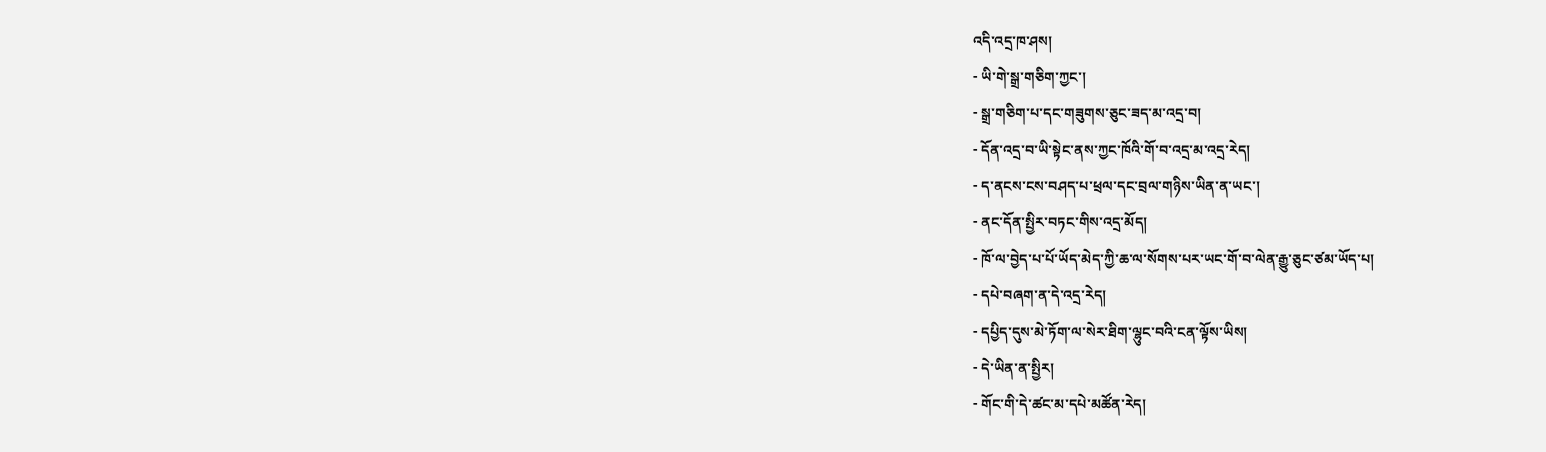འདི་འདྲ་ཁ་ཤས།
- ཡི་གེ་སྒྲ་གཅིག་ཀྱང་།
- སྒྲ་གཅིག་པ་དང་གཟུགས་ཅུང་ཟད་མ་འདྲ་བ།
- དོན་འདྲ་བ་ཡི་སྟེང་ནས་ཀྱང་ཁོའི་གོ་བ་འདྲ་མ་འདྲ་རེད།
- ད་ནངས་ངས་བཤད་པ་ཕྲལ་དང་བྲལ་གཉིས་ཡིན་ན་ཡང་།
- ནང་དོན་སྤྱིར་བཏང་གིས་འདྲ་མོད།
- ཁོ་ལ་བྱེད་པ་པོ་ཡོད་མེད་ཀྱི་ཆ་ལ་སོགས་པར་ཡང་གོ་བ་ལེན་རྒྱུ་ཅུང་ཙམ་ཡོད་པ།
- དཔེ་བཞག་ན་དེ་འདྲ་རེད།
- དཔྱིད་དུས་མེ་ཏོག་ལ་སེར་ཐིག་ལྷུང་བའི་ངན་ལྟོས་ཡིས།
- དེ་ཡིན་ན་སྤྱིར།
- གོང་གི་དེ་ཚང་མ་དཔེ་མཚོན་རེད།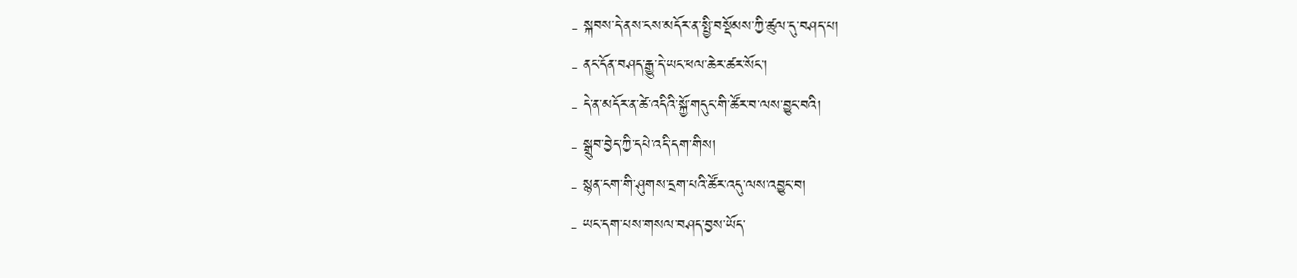- སྐབས་དེ་ནས་ངས་མདོར་ན་སྤྱི་བསྡོམས་ཀྱི་ཚུལ་དུ་བཤད་པ།
- ནང་དོན་བཤད་རྒྱུ་དེ་ཡང་ཕལ་ཆེར་ཚར་སོང་།
- དེ་ན་མདོར་ན་ཚེ་འདིའི་སྐྱོ་གདུང་གི་ཚོར་བ་ལས་བྱུང་བའི།
- སྒྲུབ་བྱེད་ཀྱི་དཔེ་འདི་དག་གིས།
- སྙན་ངག་གི་ཤུགས་དྲག་པའི་ཚོར་འདུ་ལས་འབྱུང་བ།
- ཡང་དག་པས་གསལ་བཤད་བྱས་ཡོད་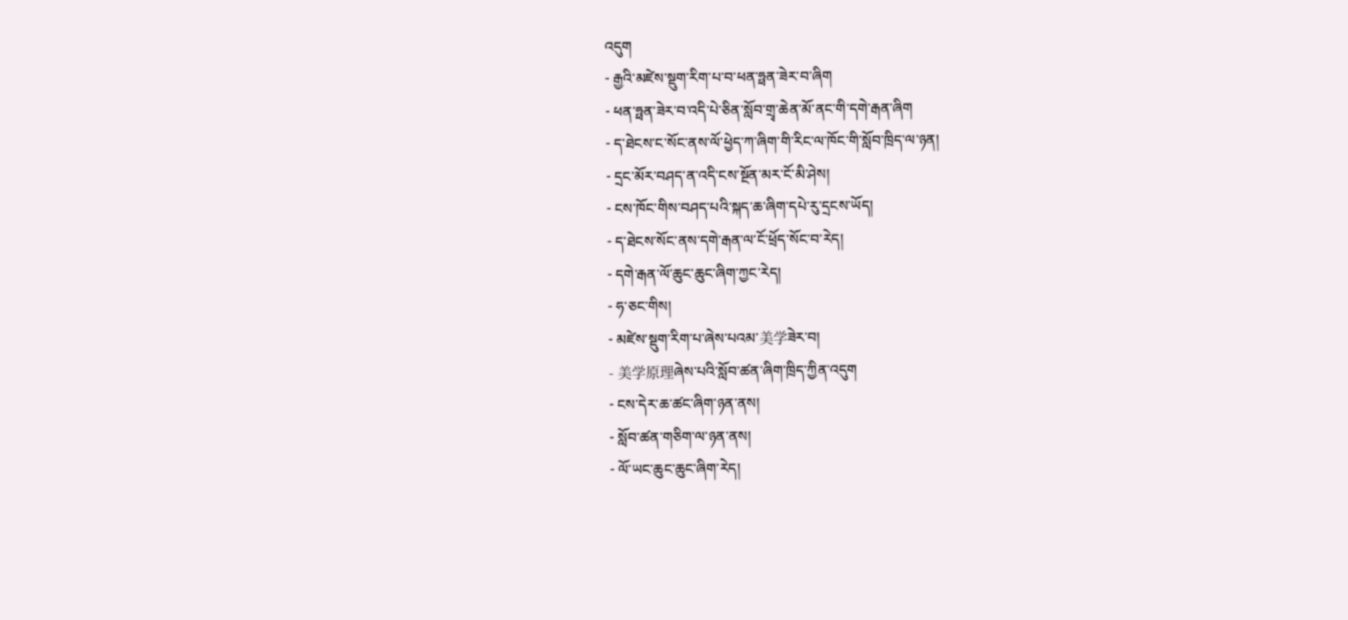འདུག
- རྒྱའི་མཛེས་སྡུག་རིག་པ་བ་ཕན་ཧྥན་ཟེར་བ་ཞིག
- ཕན་ཧྥན་ཟེར་བ་འདི་པེ་ཅིན་སློབ་གྲྭ་ཆེན་མོ་ནང་གི་དགེ་རྒན་ཞིག
- ད་ཐེངས་ང་སོང་ནས་ལོ་ཕྱེད་ཀ་ཞིག་གི་རིང་ལ་ཁོང་གི་སློབ་ཁྲིད་ལ་ཉན།
- དྲང་མོར་བཤད་ན་འདི་ངས་སྔོན་མར་ངོ་མི་ཤེས།
- ངས་ཁོང་གིས་བཤད་པའི་སྐད་ཆ་ཞིག་དཔེ་རུ་དྲངས་ཡོད།
- ད་ཐེངས་སོང་ནས་དགེ་རྒན་ལ་ངོ་ཕྲོད་སོང་བ་རེད།
- དགེ་རྒན་ལོ་ཆུང་ཆུང་ཞིག་ཀྱང་རེད།
- ཧ་ཅང་གིས།
- མཛེས་སྡུག་རིག་པ་ཞེས་པའམ་美学ཟེར་བ།
- 美学原理ཞེས་པའི་སློབ་ཚན་ཞིག་ཁྲིད་ཀྱིན་འདུག
- ངས་དེར་ཆ་ཚང་ཞིག་ཉན་ནས།
- སློབ་ཚན་གཅིག་ལ་ཉན་ནས།
- ལོ་ཡང་ཆུང་ཆུང་ཞིག་རེད།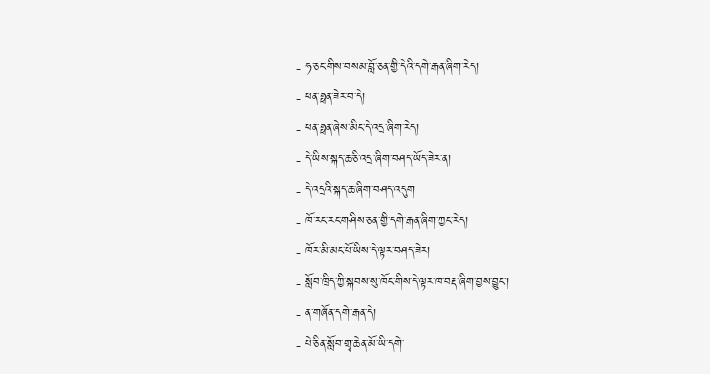- ཧ་ཅང་གིས་བསམ་བློ་ཅན་གྱི་དེའི་དགེ་རྒན་ཞིག་རེད།
- ཕན་ཧྥན་ཟེར་བ་དེ།
- ཕན་ཧྥན་ཞེས་མིང་དེ་འདྲ་ཞིག་རེད།
- དེ་ཡིས་སྐད་ཆ་ཅི་འདྲ་ཞིག་བཤད་ཡོད་ཟེར་ན།
- དེ་འདྲའི་སྐད་ཆ་ཞིག་བཤད་འདུག
- ཁོ་རང་རང་གཤིས་ཅན་གྱི་དགེ་རྒན་ཞིག་ཀྱང་རེད།
- ཁོར་མི་མང་པོ་ཡིས་དེ་ལྟར་བཤད་ཟེར།
- སློབ་ཁྲིད་ཀྱི་སྐབས་སུ་ཁོང་གིས་དེ་ལྟར་ཁ་བརྡ་ཞིག་བྱས་བྱུང་།
- ན་གཞོན་དགེ་རྒན་དེ།
- པེ་ཅིན་སློབ་གྲྭ་ཆེན་མོ་ཡི་དགེ་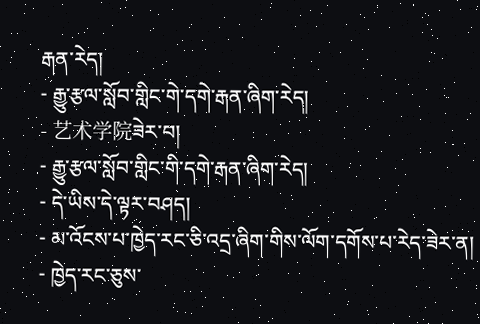རྒན་རེད།
- རྒྱུ་རྩལ་སློབ་གླིང་གེ་དགེ་རྒན་ཞིག་རེད།
- 艺术学院ཟེར་བ།
- རྒྱུ་རྩལ་སློབ་གླིང་གི་དགེ་རྒན་ཞིག་རེད།
- དེ་ཡིས་དེ་ལྟར་བཤད།
- མ་འོངས་པ་ཁྱེད་རང་ཅི་འདྲ་ཞིག་གིས་ལོག་དགོས་པ་རེད་ཟེར་ན།
- ཁྱེད་རང་ཅུས་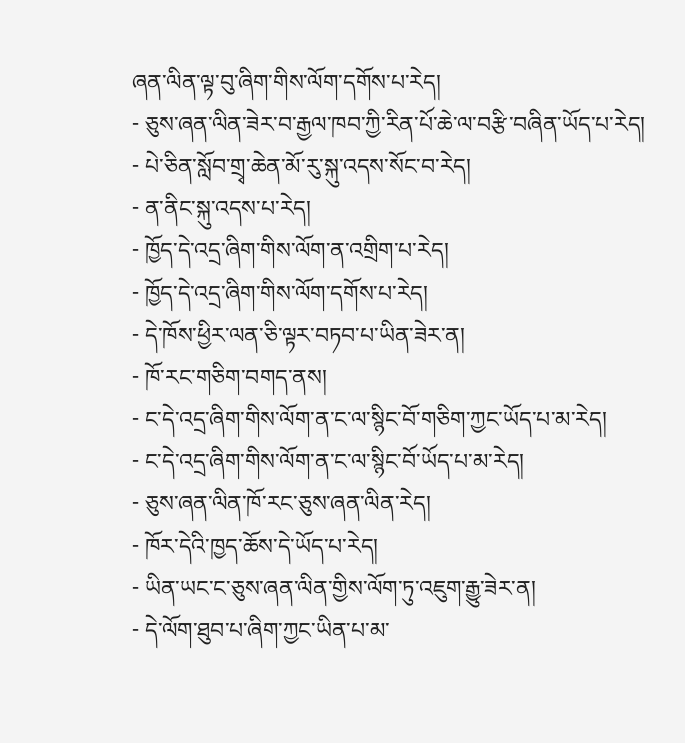ཞན་ལིན་ལྟ་བུ་ཞིག་གིས་ལོག་དགོས་པ་རེད།
- ཅུས་ཞན་ལིན་ཟེར་བ་རྒྱལ་ཁབ་ཀྱི་རིན་པོ་ཆེ་ལ་བརྩི་བཞིན་ཡོད་པ་རེད།
- པེ་ཅིན་སློབ་གྲྭ་ཆེན་མོ་རུ་སྐུ་འདས་སོང་བ་རེད།
- ན་ནིང་སྐུ་འདས་པ་རེད།
- ཁྱོད་དེ་འདྲ་ཞིག་གིས་ལོག་ན་འགྲིག་པ་རེད།
- ཁྱོད་དེ་འདྲ་ཞིག་གིས་ལོག་དགོས་པ་རེད།
- དེ་ཁོས་ཕྱིར་ལན་ཅི་ལྟར་བཏབ་པ་ཡིན་ཟེར་ན།
- ཁོ་རང་གཅིག་བགད་ནས།
- ང་དེ་འདྲ་ཞིག་གིས་ལོག་ན་ང་ལ་སྙིང་བོ་གཅིག་ཀྱང་ཡོད་པ་མ་རེད།
- ང་དེ་འདྲ་ཞིག་གིས་ལོག་ན་ང་ལ་སྙིང་བོ་ཡོད་པ་མ་རེད།
- ཅུས་ཞན་ལིན་ཁོ་རང་ཅུས་ཞན་ལིན་རེད།
- ཁོར་དེའི་ཁྱད་ཆོས་དེ་ཡོད་པ་རེད།
- ཡིན་ཡང་ང་ཅུས་ཞན་ལིན་གྱིས་ལོག་ཏུ་འཇུག་རྒྱུ་ཟེར་ན།
- དེ་ལོག་ཐུབ་པ་ཞིག་ཀྱང་ཡིན་པ་མ་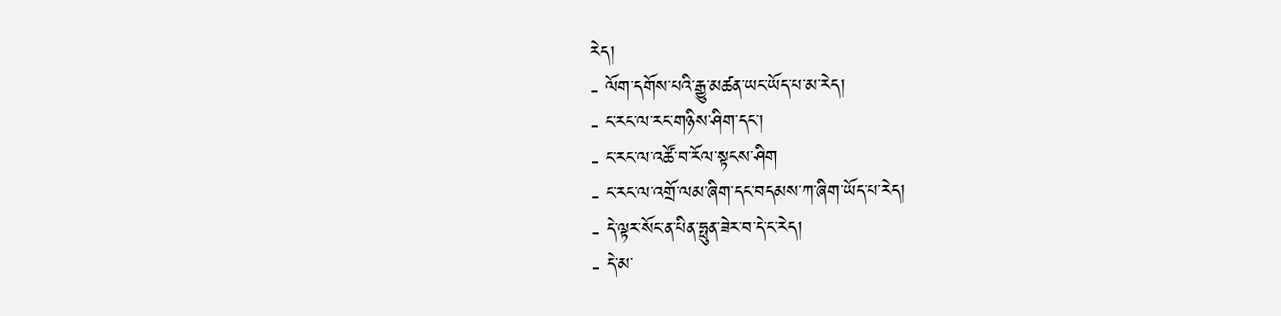རེད།
- ལོག་དགོས་པའི་རྒྱུ་མཚན་ཡང་ཡོད་པ་མ་རེད།
- ང་རང་ལ་རང་གཉིས་ཤིག་དང་།
- ང་རང་ལ་འཚོ་བ་རོལ་སྟངས་ཤིག
- ང་རང་ལ་འགྲོ་ལམ་ཞིག་དང་བདམས་ཀ་ཞིག་ཡོད་པ་རེད།
- དེ་ལྟར་སོང་ན་པིན་ཧྥུན་ཟེར་བ་དེ་ང་རེད།
- དེ་མ་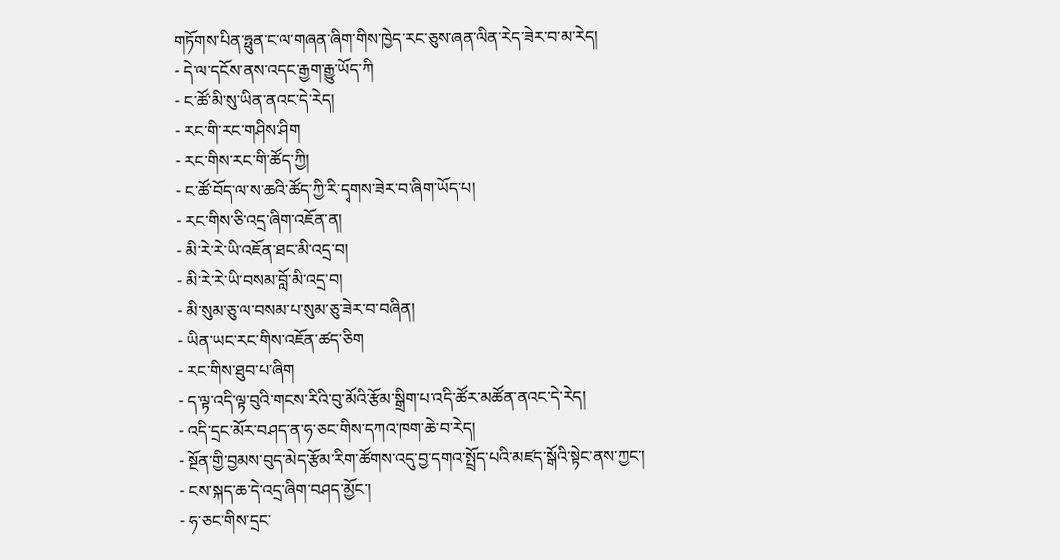གཏོགས་པིན་ཧྥུན་ང་ལ་གཞན་ཞིག་གིས་ཁྱེད་རང་ཅུས་ཞན་ལིན་རེད་ཟེར་བ་མ་རེད།
- དེ་ལ་དངོས་ནས་འདང་རྒྱག་རྒྱུ་ཡོད་ཀི
- ང་ཚོ་མི་སུ་ཡིན་ནའང་དེ་རེད།
- རང་གི་རང་གཤིས་ཤིག
- རང་གིས་རང་གི་ཚོད་ཀྱི།
- ང་ཚོ་བོད་ལ་ས་ཆའི་ཚོད་ཀྱི་རི་དྭགས་ཟེར་བ་ཞིག་ཡོད་པ།
- རང་གིས་ཅི་འདྲ་ཞིག་འཇོན་ན།
- མི་རེ་རེ་ཡི་འཇོན་ཐང་མི་འདྲ་བ།
- མི་རེ་རེ་ཡི་བསམ་བློ་མི་འདྲ་བ།
- མི་སུམ་ཅུ་ལ་བསམ་པ་སུམ་ཅུ་ཟེར་བ་བཞིན།
- ཡིན་ཡང་རང་གིས་འཇོན་ཚད་ཅིག
- རང་གིས་ཐུབ་པ་ཞིག
- ད་ལྟ་འདི་ལྟ་བུའི་གངས་རིའི་བུ་མོའི་རྩོམ་སྒྲིག་པ་འདི་ཚོར་མཚོན་ནའང་དེ་རེད།
- འདི་དྲང་མོར་བཤད་ན་ཧ་ཅང་གིས་དཀའ་ཁག་ཆེ་བ་རེད།
- སྔོན་གྱི་བྱམས་བུད་མེད་རྩོམ་རིག་ཚོགས་འདུ་བྱ་དགའ་སྤྲོད་པའི་མཛད་སྒོའི་སྟེང་ནས་ཀྱང་།
- ངས་སྐད་ཆ་དེ་འདྲ་ཞིག་བཤད་མྱོང་།
- ཧ་ཅང་གིས་དྲང་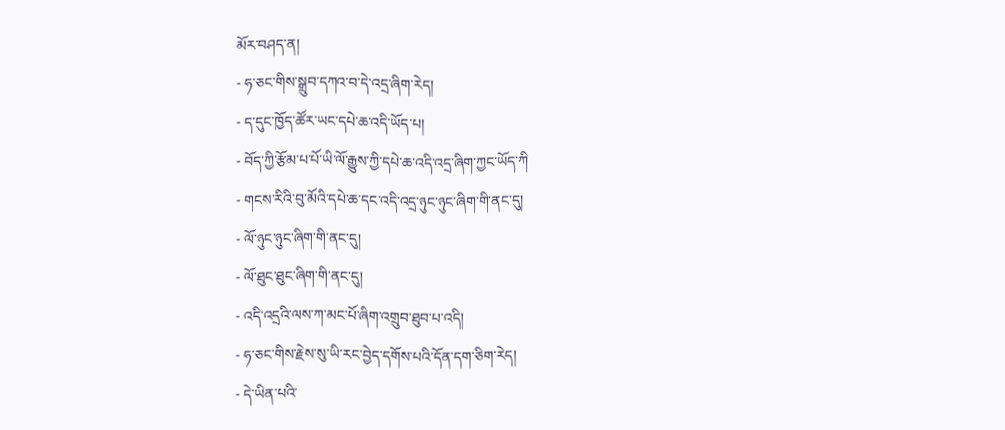མོར་བཤད་ན།
- ཧ་ཅང་གིས་སྒྲུབ་དཀའ་བ་དེ་འདྲ་ཞིག་རེད།
- ད་དུང་ཁྱོད་ཚོར་ཡང་དཔེ་ཆ་འདི་ཡོད་པ།
- བོད་ཀྱི་རྩོམ་པ་པོ་ཡི་ལོ་རྒྱུས་ཀྱི་དཔེ་ཆ་འདི་འདྲ་ཞིག་ཀྱང་ཡོད་ཀི
- གངས་རིའི་བུ་མོའི་དཔེ་ཆ་དང་འདི་འདྲ་ཉུང་ཉུང་ཞིག་གི་ནང་དུ།
- ལོ་ཉུང་ཉུང་ཞིག་གི་ནང་དུ།
- ལོ་ཐུང་ཐུང་ཞིག་གི་ནང་དུ།
- འདི་འདྲའི་ལས་ཀ་མང་པོ་ཞིག་འགྲུབ་ཐུབ་པ་འདི།
- ཧ་ཅང་གིས་རྗེས་སུ་ཡི་རང་བྱེད་དགོས་པའི་དོན་དག་ཅིག་རེད།
- དེ་ཡིན་པའི་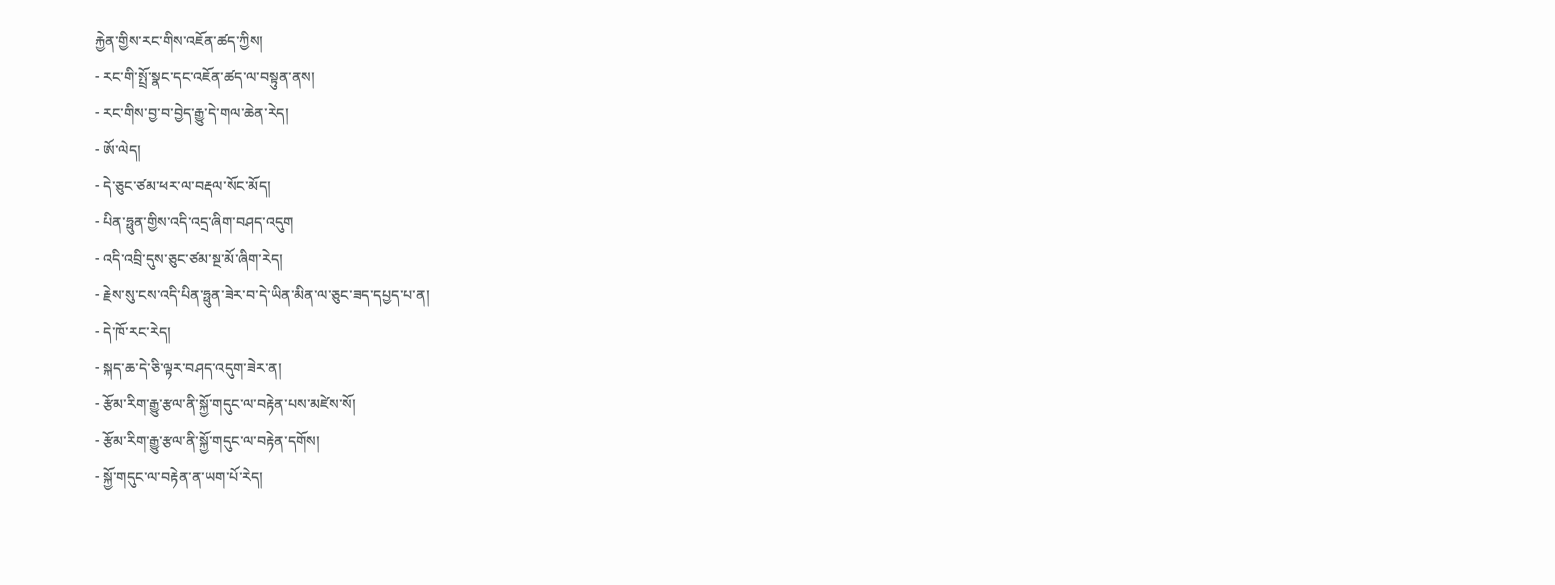རྐྱེན་གྱིས་རང་གིས་འཇོན་ཚད་ཀྱིས།
- རང་གི་སྤྲོ་སྣང་དང་འཇོན་ཚད་ལ་བསྟུན་ནས།
- རང་གིས་བྱ་བ་བྱེད་རྒྱུ་དེ་གལ་ཆེན་རེད།
- ཨོ་ལེད།
- དེ་ཅུང་ཙམ་ཕར་ལ་བརྡལ་སོང་མོད།
- པིན་ཧྥུན་གྱིས་འདི་འདྲ་ཞིག་བཤད་འདུག
- འདི་འབྲི་དུས་ཅུང་ཙམ་སྔ་མོ་ཞིག་རེད།
- རྗེས་སུ་ངས་འདི་པིན་ཧྥུན་ཟེར་བ་དེ་ཡིན་མིན་ལ་ཅུང་ཟད་དཔྱད་པ་ན།
- དེ་ཁོ་རང་རེད།
- སྐད་ཆ་དེ་ཅི་ལྟར་བཤད་འདུག་ཟེར་ན།
- རྩོམ་རིག་རྒྱུ་རྩལ་ནི་སྐྱོ་གདུང་ལ་བརྟེན་པས་མཛེས་སོ།
- རྩོམ་རིག་རྒྱུ་རྩལ་ནི་སྐྱོ་གདུང་ལ་བརྟེན་དགོས།
- སྐྱོ་གདུང་ལ་བརྟེན་ན་ཡག་པོ་རེད།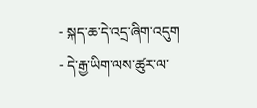- སྐད་ཆ་དེ་འདྲ་ཞིག་འདུག
- དེ་རྒྱ་ཡིག་ལས་ཚུར་ལ་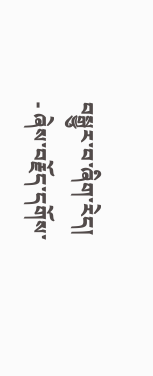བསྒྱུར་བ་ཞིག་རེད།
- ཞེས་བརྗོད་དགོས་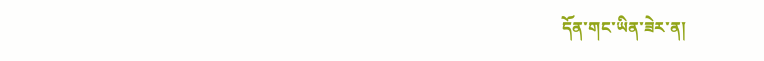དོན་གང་ཡིན་ཟེར་ན།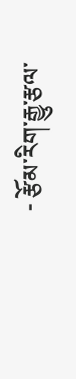- རྩོམ་རིག་རྒྱུ་རྩལ་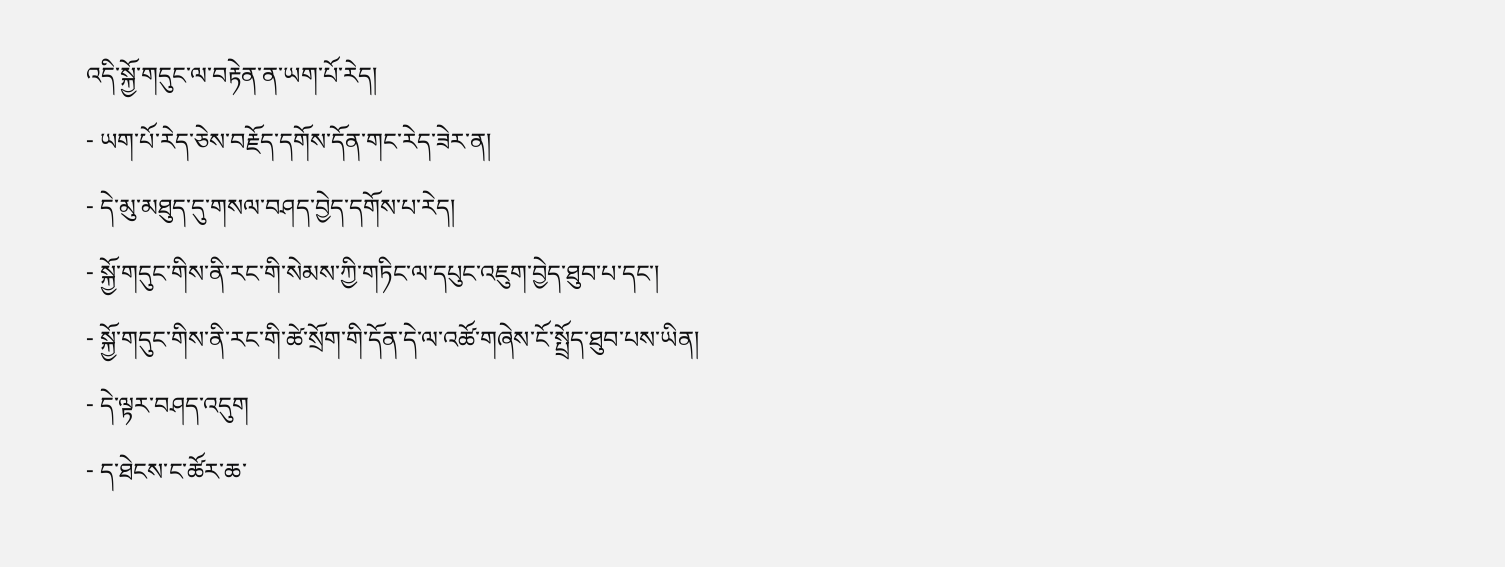འདི་སྐྱོ་གདུང་ལ་བརྟེན་ན་ཡག་པོ་རེད།
- ཡག་པོ་རེད་ཅེས་བརྗོད་དགོས་དོན་གང་རེད་ཟེར་ན།
- དེ་མུ་མཐུད་དུ་གསལ་བཤད་བྱེད་དགོས་པ་རེད།
- སྐྱོ་གདུང་གིས་ནི་རང་གི་སེམས་ཀྱི་གཏིང་ལ་དཔུང་འཇུག་བྱེད་ཐུབ་པ་དང་།
- སྐྱོ་གདུང་གིས་ནི་རང་གི་ཚེ་སྲོག་གི་དོན་དེ་ལ་འཚོ་གཞེས་ངོ་སྤྲོད་ཐུབ་པས་ཡིན།
- དེ་ལྟར་བཤད་འདུག
- ད་ཐེངས་ང་ཚོར་ཆ་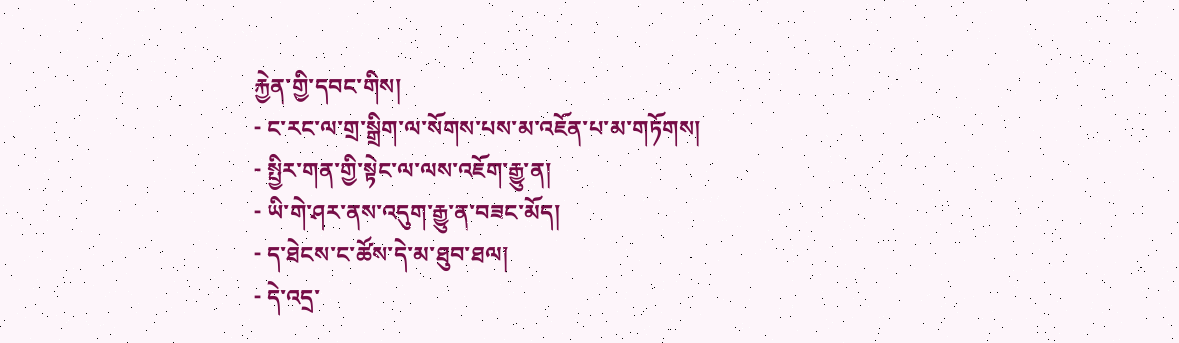རྐྱེན་གྱི་དབང་གིས།
- ང་རང་ལ་གྲ་སྒྲིག་ལ་སོགས་པས་མ་འཇོན་པ་མ་གཏོགས།
- སྤྱིར་གན་གྱི་སྟེང་ལ་ལས་འཇོག་རྒྱུ་ན།
- ཡི་གེ་ཤར་ནས་འདུག་རྒྱུ་ན་བཟང་མོད།
- ད་ཐེངས་ང་ཚོས་དེ་མ་ཐུབ་ཐལ།
- དེ་འདྲ་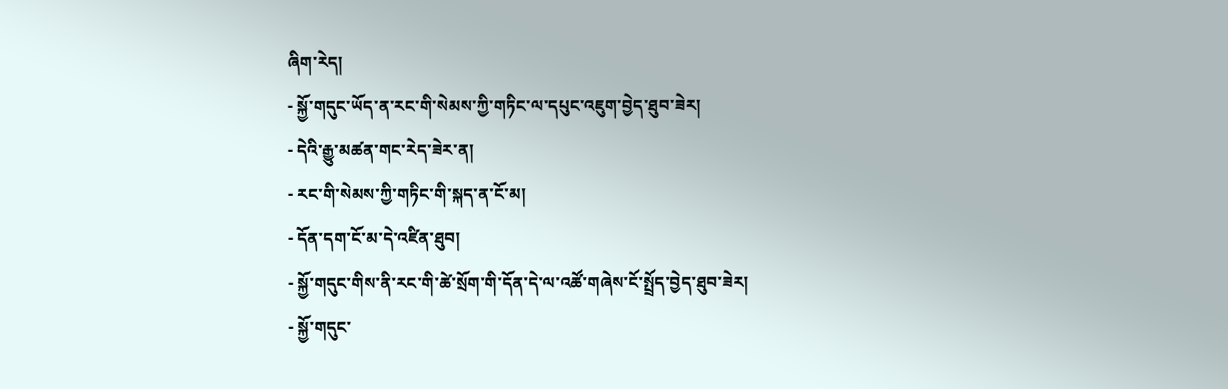ཞིག་རེད།
- སྐྱོ་གདུང་ཡོད་ན་རང་གི་སེམས་ཀྱི་གཏིང་ལ་དཔུང་འཇུག་བྱེད་ཐུབ་ཟེར།
- དེའི་རྒྱུ་མཚན་གང་རེད་ཟེར་ན།
- རང་གི་སེམས་ཀྱི་གཏིང་གི་སྐད་ན་ངོ་མ།
- དོན་དག་ངོ་མ་དེ་འཛིན་ཐུབ།
- སྐྱོ་གདུང་གིས་ནི་རང་གི་ཚེ་སྲོག་གི་དོན་དེ་ལ་འཚོ་གཞེས་ངོ་སྤྲོད་བྱེད་ཐུབ་ཟེར།
- སྐྱོ་གདུང་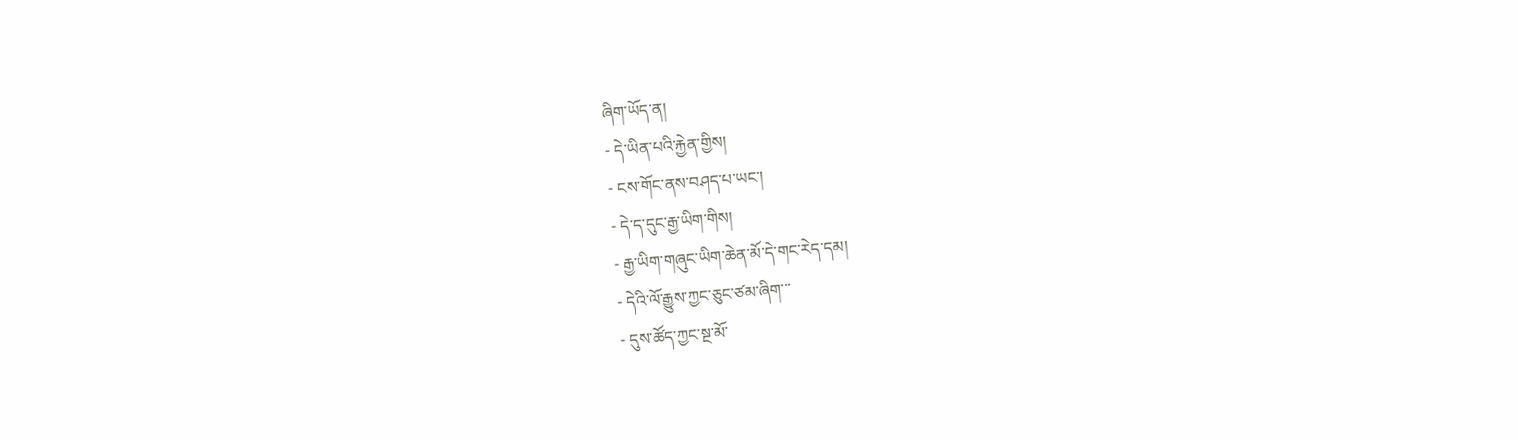ཞིག་ཡོད་ན།
- དེ་ཡིན་པའི་རྐྱེན་གྱིས།
- ངས་གོང་ནས་བཤད་པ་ཡང་།
- དེ་ད་དུང་རྒྱ་ཡིག་གིས།
- རྒྱ་ཡིག་གཞུང་ཡིག་ཆེན་མོ་དེ་གང་རེད་དམ།
- དེའི་ལོ་རྒྱུས་ཀྱང་ཅུང་ཙམ་ཞིག་་་
- དུས་ཚོད་ཀྱང་སྔ་མོ་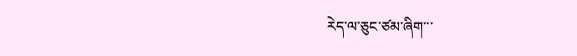རེད་ལ་ཅུང་ཙམ་ཞིག་་་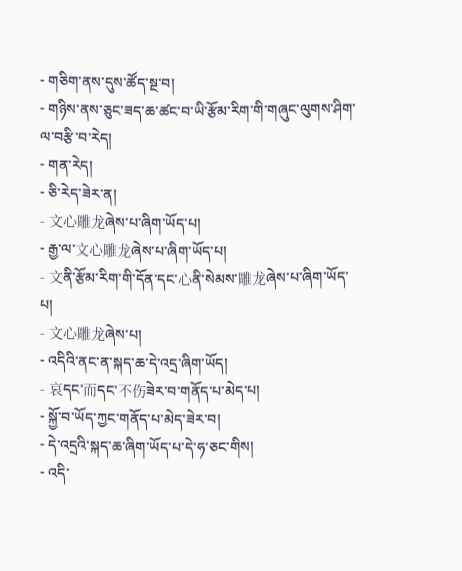- གཅིག་ནས་དུས་ཚོད་སྔ་བ།
- གཉིས་ནས་ཅུང་ཟད་ཆ་ཚང་བ་ཡི་རྩོམ་རིག་གི་གཞུང་ལུགས་ཤིག་ལ་བརྩི་བ་རེད།
- གན་རེད།
- ཅི་རེད་ཟེར་ན།
- 文心雕龙ཞེས་པ་ཞིག་ཡོད་པ།
- རྒྱ་ལ་文心雕龙ཞེས་པ་ཞིག་ཡོད་པ།
- 文ནི་རྩོམ་རིག་གི་དོན་དང་心ནི་སེམས་雕龙ཞེས་པ་ཞིག་ཡོད་པ།
- 文心雕龙ཞེས་པ།
- འདིའི་ནང་ན་སྐད་ཆ་དེ་འདྲ་ཞིག་ཡོད།
- 哀དང་而དང་不伤ཟེར་བ་གནོད་པ་མེད་པ།
- སྐྱོ་བ་ཡོད་ཀྱང་གནོད་པ་མེད་ཟེར་བ།
- དེ་འདྲའི་སྐད་ཆ་ཞིག་ཡོད་པ་དེ་ཧ་ཅང་གིས།
- འདི་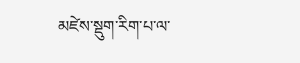མཛེས་སྡུག་རིག་པ་ལ་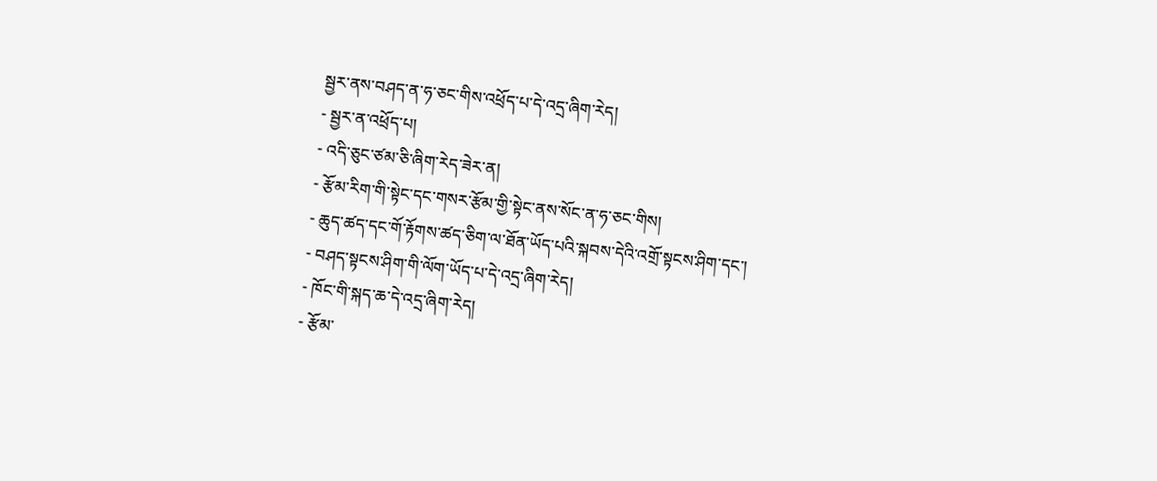སྦྱར་ནས་བཤད་ན་ཧ་ཅང་གིས་འཕྲོད་པ་དེ་འདྲ་ཞིག་རེད།
- སྦྱར་ན་འཕྲོད་པ།
- འདི་ཅུང་ཙམ་ཅི་ཞིག་རེད་ཟེར་ན།
- རྩོམ་རིག་གི་སྟེང་དང་གསར་རྩོམ་གྱི་སྟེང་ནས་སོང་ན་ཧ་ཅང་གིས།
- ཆུད་ཚད་དང་གོ་རྟོགས་ཚད་ཅིག་ལ་ཐོན་ཡོད་པའི་སྐབས་དེའི་འགྲོ་སྟངས་ཤིག་དང་།
- བཤད་སྟངས་ཤིག་གི་ལོག་ཡོད་པ་དེ་འདྲ་ཞིག་རེད།
- ཁོང་གི་སྐད་ཆ་དེ་འདྲ་ཞིག་རེད།
- རྩོམ་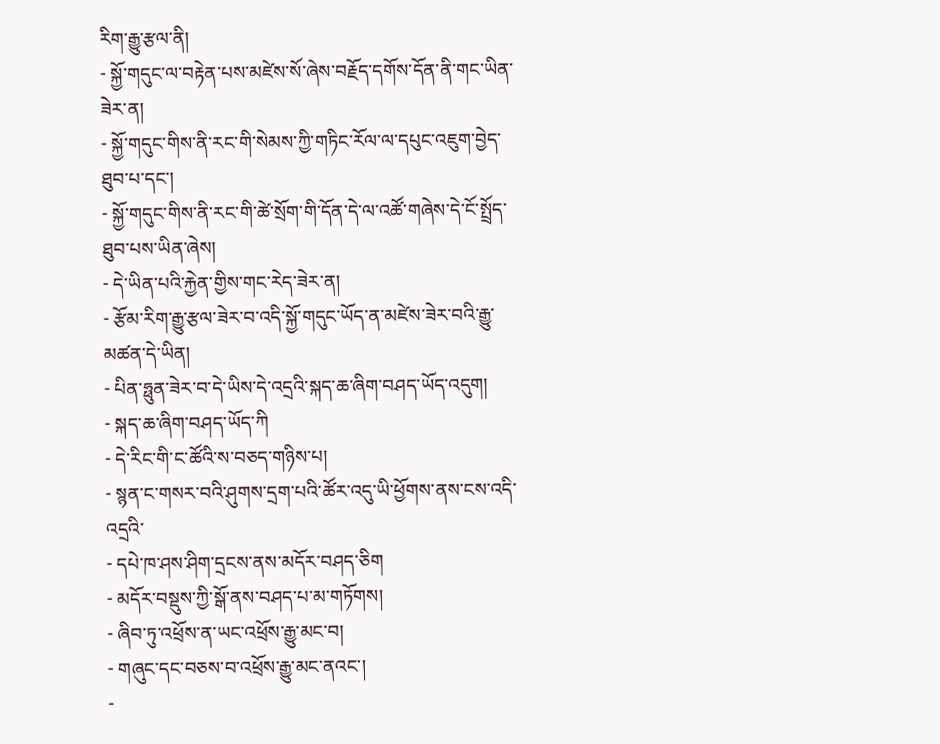རིག་རྒྱུ་རྩལ་ནི།
- སྐྱོ་གདུང་ལ་བརྟེན་པས་མཛེས་སོ་ཞེས་བརྗོད་དགོས་དོན་ནི་གང་ཡིན་ཟེར་ན།
- སྐྱོ་གདུང་གིས་ནི་རང་གི་སེམས་ཀྱི་གཏིང་རོལ་ལ་དཔུང་འཇུག་བྱེད་ཐུབ་པ་དང་།
- སྐྱོ་གདུང་གིས་ནི་རང་གི་ཚེ་སྲོག་གི་དོན་དེ་ལ་འཚོ་གཞེས་དེ་ངོ་སྤྲོད་ཐུབ་པས་ཡིན་ཞེས།
- དེ་ཡིན་པའི་རྐྱེན་གྱིས་གང་རེད་ཟེར་ན།
- རྩོམ་རིག་རྒྱུ་རྩལ་ཟེར་བ་འདི་སྐྱོ་གདུང་ཡོད་ན་མཛེས་ཟེར་བའི་རྒྱུ་མཚན་དེ་ཡིན།
- པིན་ཧྥུན་ཟེར་བ་དེ་ཡིས་དེ་འདྲའི་སྐད་ཆ་ཞིག་བཤད་ཡོད་འདུག།
- སྐད་ཆ་ཞིག་བཤད་ཡོད་ཀི
- དེ་རིང་གི་ང་ཚོའི་ས་བཅད་གཉིས་པ།
- སྙན་ང་གསར་བའི་ཤུགས་དྲག་པའི་ཚོར་འདུ་ཡི་ཕྱོགས་ནས་ངས་འདི་འདྲའི་
- དཔེ་ཁ་ཤས་ཤིག་དྲངས་ནས་མདོར་བཤད་ཅིག
- མདོར་བསྡུས་ཀྱི་སྒོ་ནས་བཤད་པ་མ་གཏོགས།
- ཞིབ་ཏུ་འཕྲོས་ན་ཡང་འཕྲོས་རྒྱུ་མང་བ།
- གཞུང་དང་བཅས་བ་འཕྲོས་རྒྱུ་མང་ནའང་།
-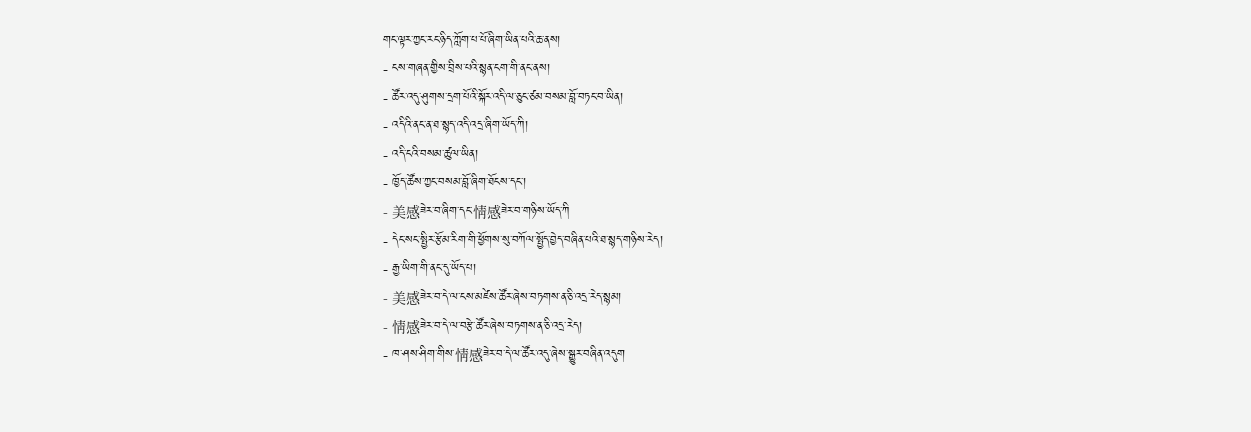གང་ལྟར་ཀྱང་རང་ཉིད་ཀློག་པ་པོ་ཞིག་ཡིན་པའི་ཆ་ནས།
- ངས་གཞན་གྱིས་བྲིས་པའི་སྙན་ངག་གི་ནང་ནས།
- ཚོར་འདུ་ཤུགས་དྲག་པོའི་སྐོར་འདི་ལ་ཅུང་ཙམ་བསམ་བློ་བཏང་བ་ཡིན།
- འདིའི་ནང་ན་ཐ་སྙད་འདི་འདྲ་ཞིག་ཡོད་ཀི།
- འདི་ངའི་བསམ་ཚུལ་ཡིན།
- ཁྱོད་ཚོས་ཀྱང་བསམ་བློ་ཞིག་ཐོངས་དང་།
- 美感ཟེར་བ་ཞིག་དང་情感ཟེར་བ་གཉིས་ཡོད་ཀི
- དེང་སང་སྤྱིར་རྩོམ་རིག་གི་ཕྱོགས་སུ་བཀོལ་སྤྱོད་བྱེད་བཞིན་པའི་ཐ་སྙད་གཉིས་རེད།
- རྒྱ་ཡིག་གི་ནང་དུ་ཡོད་པ།
- 美感ཟེར་བ་དེ་ལ་ངས་མཛེས་ཚོར་ཞེས་བཏགས་ན་ཅི་འདྲ་རེད་སྙམ།
- 情感ཟེར་བ་དེ་ལ་བརྩེ་ཚོར་ཞེས་བཏགས་ན་ཅི་འདྲ་རེད།
- ཁ་ཤས་ཤིག་གིས་情感ཟེར་བ་དེ་ལ་ཚོར་འདུ་ཞེས་སྒྱུར་བཞིན་འདུག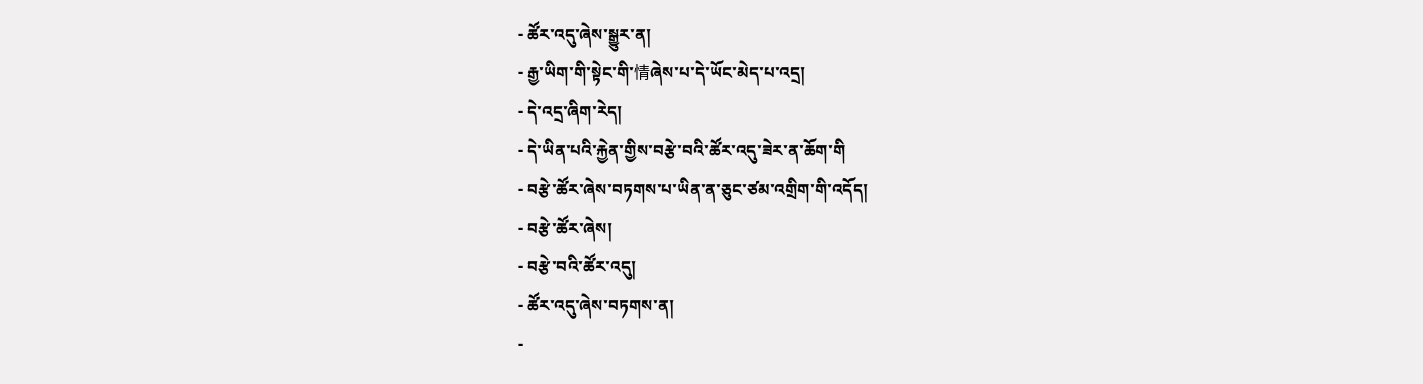- ཚོར་འདུ་ཞེས་སྒྱུར་ན།
- རྒྱ་ཡིག་གི་སྟེང་གི་情ཞེས་པ་དེ་ཡོང་མེད་པ་འདྲ།
- དེ་འདྲ་ཞིག་རེད།
- དེ་ཡིན་པའི་རྐྱེན་གྱིས་བརྩེ་བའི་ཚོར་འདུ་ཟེར་ན་ཆོག་གི
- བརྩེ་ཚོར་ཞེས་བཏགས་པ་ཡིན་ན་ཅུང་ཙམ་འགྲིག་གི་འདོད།
- བརྩེ་ཚོར་ཞེས།
- བརྩེ་བའི་ཚོར་འདུ།
- ཚོར་འདུ་ཞེས་བཏགས་ན།
-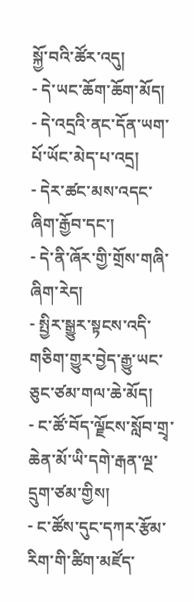སྐྱོ་བའི་ཚོར་འདུ།
- དེ་ཡང་ཆོག་ཆོག་མོད།
- དེ་འདྲའི་ནང་དོན་ཡག་པོ་ཡོང་མེད་པ་འདྲ།
- དེར་ཚང་མས་འདང་ཞིག་རྒྱོབ་དང་།
- དེ་ནི་ཞོར་གྱི་གྲོས་གཞི་ཞིག་རེད།
- སྤྱིར་སྒྱུར་སྟངས་འདི་གཅིག་གྱུར་བྱེད་རྒྱུ་ཡང་ཅུང་ཙམ་གལ་ཆེ་མོད།
- ང་ཚོ་བོད་ལྗོངས་སློབ་གྲྭ་ཆེན་མོ་ཡི་དགེ་རྒན་ལྔ་དྲུག་ཙམ་གྱིས།
- ང་ཚོས་དུང་དཀར་རྩོམ་རིག་གི་ཚིག་མཛོད་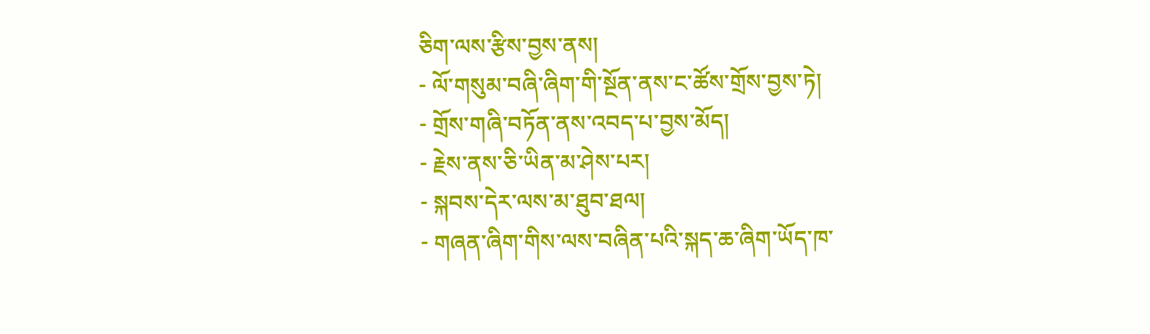ཅིག་ལས་རྩིས་བྱས་ནས།
- ལོ་གསུམ་བཞི་ཞིག་གི་སྔོན་ནས་ང་ཚོས་གྲོས་བྱས་ཏེ།
- གྲོས་གཞི་བཏོན་ནས་འབད་པ་བྱས་མོད།
- རྗེས་ནས་ཅི་ཡིན་མ་ཤེས་པར།
- སྐབས་དེར་ལས་མ་ཐུབ་ཐལ།
- གཞན་ཞིག་གིས་ལས་བཞིན་པའི་སྐད་ཆ་ཞིག་ཡོད་ཁ་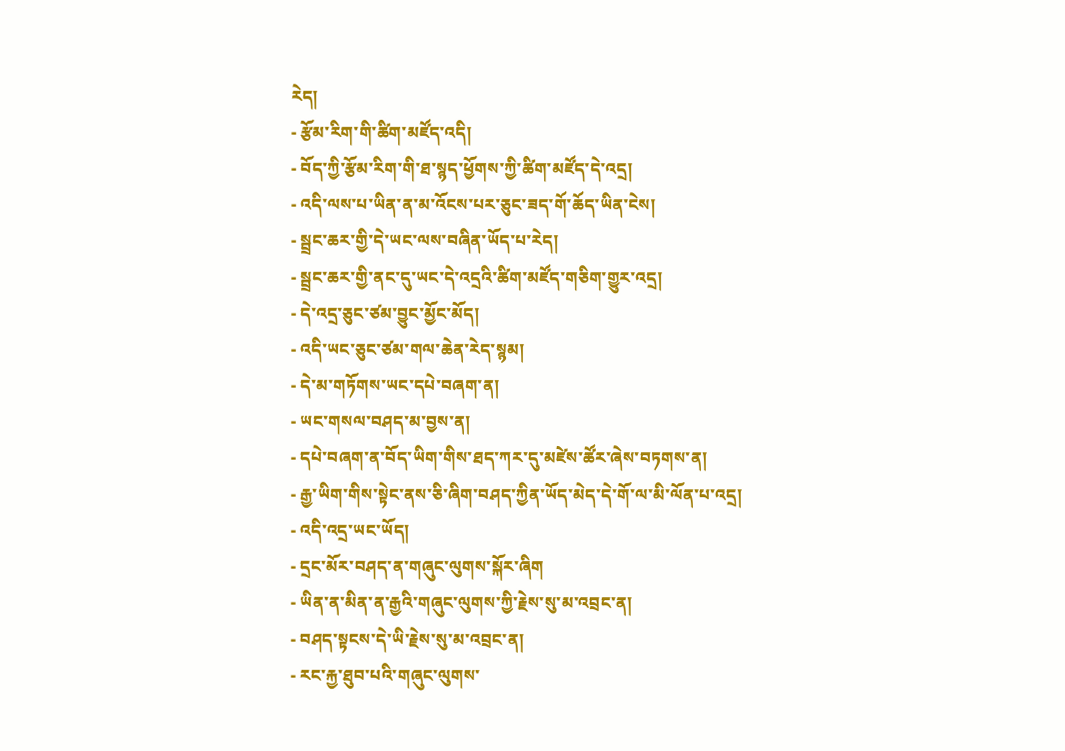རེད།
- རྩོམ་རིག་གི་ཚིག་མཛོད་འདི།
- བོད་ཀྱི་རྩོམ་རིག་གི་ཐ་སྙད་ཕྱོགས་ཀྱི་ཚིག་མཛོད་དེ་འདྲ།
- འདི་ལས་པ་ཡིན་ན་མ་འོངས་པར་ཅུང་ཟད་གོ་ཆོད་ཡིན་ངེས།
- སྦྲང་ཆར་གྱི་དེ་ཡང་ལས་བཞིན་ཡོད་པ་རེད།
- སྦྲང་ཆར་གྱི་ནང་དུ་ཡང་དེ་འདྲའི་ཚིག་མཛོད་གཅིག་གྱུར་འདྲ།
- དེ་འདྲ་ཅུང་ཙམ་བྱུང་མྱོང་མོད།
- འདི་ཡང་ཅུང་ཙམ་གལ་ཆེན་རེད་སྙམ།
- དེ་མ་གཏོགས་ཡང་དཔེ་བཞག་ན།
- ཡང་གསལ་བཤད་མ་བྱས་ན།
- དཔེ་བཞག་ན་བོད་ཡིག་གིས་ཐད་ཀར་དུ་མཛེས་ཚོར་ཞེས་བཏགས་ན།
- རྒྱ་ཡིག་གིས་སྟེང་ནས་ཅི་ཞིག་བཤད་ཀྱིན་ཡོད་མེད་དེ་གོ་ལ་མི་ལོན་པ་འདྲ།
- འདི་འདྲ་ཡང་ཡོད།
- དྲང་མོར་བཤད་ན་གཞུང་ལུགས་སྐོར་ཞིག
- ཡིན་ན་མིན་ན་རྒྱའི་གཞུང་ལུགས་ཀྱི་རྗེས་སུ་མ་འབྲང་ན།
- བཤད་སྟངས་དེ་ཡི་རྗེས་སུ་མ་འབྲང་ན།
- རང་རྐྱ་ཐུབ་པའི་གཞུང་ལུགས་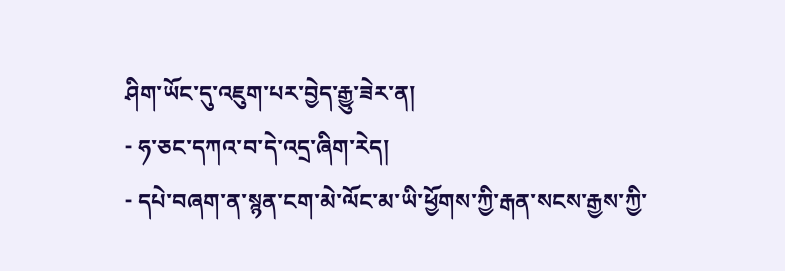ཤིག་ཡོང་དུ་འཇུག་པར་བྱེད་རྒྱུ་ཟེར་ན།
- ཧ་ཅང་དཀའ་བ་དེ་འདྲ་ཞིག་རེད།
- དཔེ་བཞག་ན་སྙན་ངག་མེ་ལོང་མ་ཡི་ཕྱོགས་ཀྱི་རྒན་སངས་རྒྱས་ཀྱི་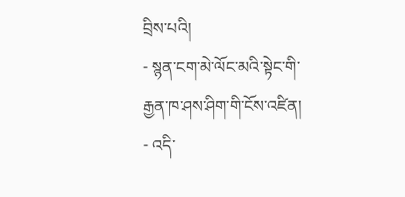བྲིས་པའི།
- སྙན་ངག་མེ་ལོང་མའི་སྟེང་གི་རྒྱན་ཁ་ཤས་ཤིག་གི་ངོས་འཛིན།
- འདི་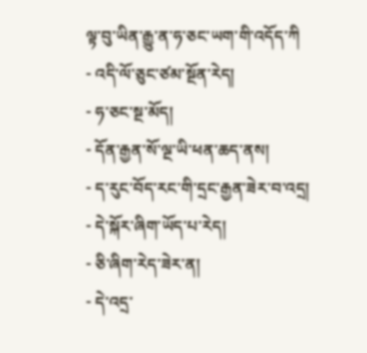ལྟ་བུ་ཡིན་རྒྱུ་ན་ཧ་ཅང་ཡག་གི་འདོད་ཀི
- འདི་ལོ་ཅུང་ཙམ་སྔོན་རེད།
- ཧ་ཅང་སྔ་མོད།
- དོན་རྒྱན་སོ་ལྔ་ཡི་ཕན་ཆད་ནས།
- ད་རུང་བོད་རང་གི་དྲང་རྒྱན་ཟེར་བ་འདྲ།
- དེ་སྐོར་ཞིག་ཡོད་པ་རེད།
- ཅི་ཞིག་རེད་ཟེར་ན།
- དེ་འདྲ་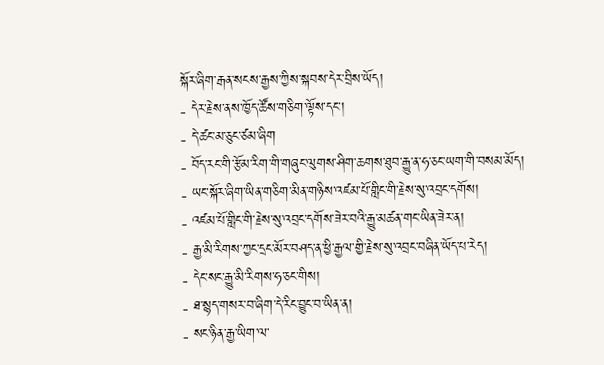སྐོར་ཞིག་རྒན་སངས་རྒྱས་ཀྱིས་སྐབས་དེར་བྲིས་ཡོད།
- དེར་རྗེས་ནས་ཁྱོད་ཚོས་གཅིག་ལྟོས་དང་།
- དེ་ཚང་མ་ཅུང་ཙམ་ཞིག
- བོད་རང་གི་རྩོམ་རིག་གི་གཞུང་ལུགས་ཤིག་ཆགས་ཐུབ་རྒྱུ་ན་ཧ་ཅང་ཡག་གི་བསམ་མོད།
- ཡང་སྐོར་ཞིག་ཡིན་གཅིག་མིན་གཉིས་འཛམ་པོ་གླིང་གི་རྗེས་སུ་འབྲང་དགོས།
- འཛམ་པོ་གླིང་གི་རྗེས་སུ་འབྲང་དགོས་ཟེར་བའི་རྒྱུ་མཚན་གང་ཡིན་ཟེར་ན།
- རྒྱ་མི་རིགས་ཀྱང་དྲང་མོར་བཤད་ན་ཕྱི་རྒྱལ་གྱི་རྗེས་སུ་འབྲང་བཞིན་ཡོད་པ་རེད།
- དེང་སང་རྒྱུ་མི་རིགས་ཧ་ཅང་གིས།
- ཐ་སྙད་གསར་བ་ཞིག་དེ་རིང་བྱུང་བ་ཡིན་ན།
- སང་ཉིན་རྒྱ་ཡིག་ལ་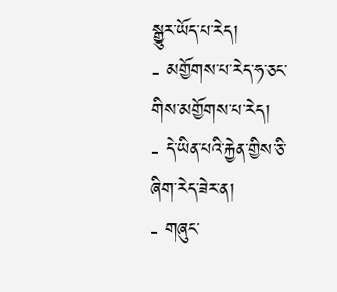སྒྱུར་ཡོད་པ་རེད།
- མགྱོགས་པ་རེད་ཧ་ཅང་གིས་མགྱོགས་པ་རེད།
- དེ་ཡིན་པའི་རྐྱེན་གྱིས་ཅི་ཞིག་རེད་ཟེར་ན།
- གཞུང་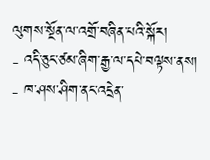ལུགས་སྔོན་ལ་འགྲོ་བཞིན་པའི་སྐོར།
- འདི་ཅུང་ཙམ་ཞིག་རྒྱ་ལ་དཔེ་བལྟས་ནས།
- ཁ་ཤས་ཤིག་ནང་འདྲེན་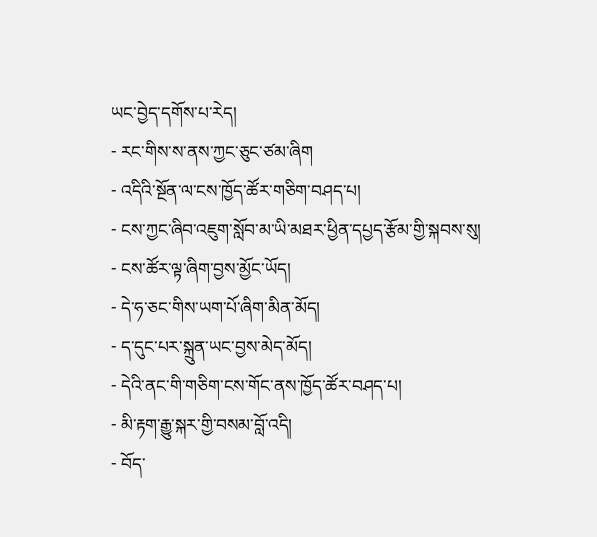ཡང་བྱེད་དགོས་པ་རེད།
- རང་གིས་ས་ནས་ཀྱང་ཅུང་ཙམ་ཞིག
- འདིའི་སྔོན་ལ་ངས་ཁྱོད་ཚོར་གཅིག་བཤད་པ།
- ངས་ཀྱང་ཞིབ་འཇུག་སློབ་མ་ཡི་མཐར་ཕྱིན་དཔྱད་རྩོམ་གྱི་སྐབས་སུ།
- ངས་ཚོར་ལྟ་ཞིག་བྱས་མྱོང་ཡོད།
- དེ་ཧ་ཅང་གིས་ཡག་པོ་ཞིག་མིན་མོད།
- ད་དུང་པར་སྐྲུན་ཡང་བྱས་མེད་མོད།
- དེའི་ནང་གི་གཅིག་ངས་གོང་ནས་ཁྱོད་ཚོར་བཤད་པ།
- མི་རྟག་རྒྱུ་སྐར་གྱི་བསམ་བློ་འདི།
- བོད་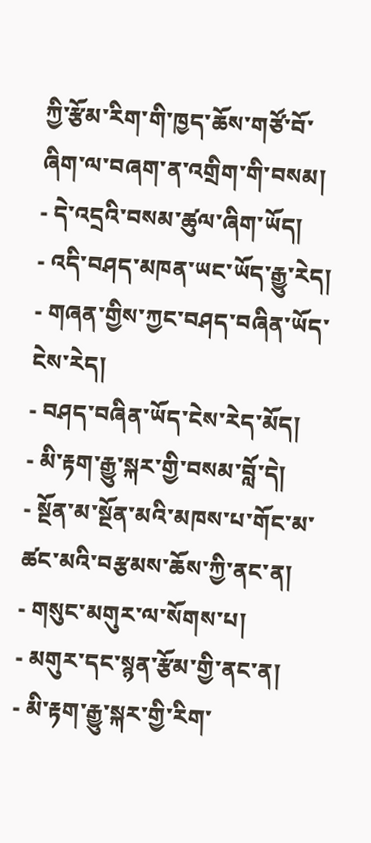ཀྱི་རྩོམ་རིག་གི་ཁྱད་ཆོས་གཙོ་བོ་ཞིག་ལ་བཞག་ན་འགྲིག་གི་བསམ།
- དེ་འདྲའི་བསམ་ཚུལ་ཞིག་ཡོད།
- འདི་བཤད་མཁན་ཡང་ཡོད་རྒྱུ་རེད།
- གཞན་གྱིས་ཀྱང་བཤད་བཞིན་ཡོད་ངེས་རེད།
- བཤད་བཞིན་ཡོད་ངེས་རེད་མོད།
- མི་རྟག་རྒྱུ་སྐར་གྱི་བསམ་བློ་དེ།
- སྔོན་མ་སྔོན་མའི་མཁས་པ་གོང་མ་ཚང་མའི་བརྩམས་ཆོས་ཀྱི་ནང་ན།
- གསུང་མགུར་ལ་སོགས་པ།
- མགུར་དང་སྙན་རྩོམ་གྱི་ནང་ན།
- མི་རྟག་རྒྱུ་སྐར་གྱི་རིག་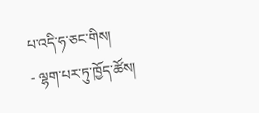པ་འདི་ཧ་ཅང་གིས།
- ལྷག་པར་ཏུ་ཁྱོད་ཚོས།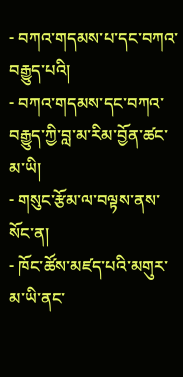- བཀའ་གདམས་པ་དང་བཀའ་བརྒྱུད་པའི།
- བཀའ་གདམས་དང་བཀའ་བརྒྱུད་ཀྱི་བླ་མ་རིམ་བྱོན་ཚང་མ་ཡི།
- གསུང་རྩོམ་ལ་བལྟས་ནས་སོང་ན།
- ཁོང་ཚོས་མཛད་པའི་མགུར་མ་ཡི་ནང་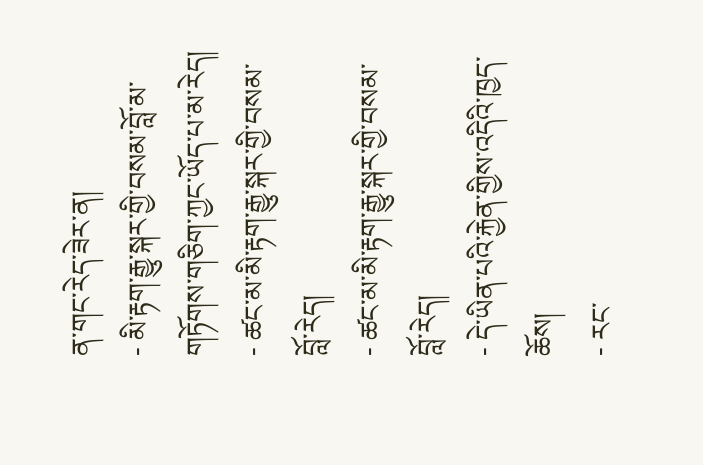ན་གང་རེད་ཟེར་ན།
- མི་རྟག་རྒྱུ་སྐར་གྱི་བསམ་བློ་མ་གཏོགས་གཅིག་ཀྱང་ཡོད་པ་མ་རེད།
- ཚང་མ་མི་རྟག་རྒྱུ་སྐར་གྱི་བསམ་བློ་རེད།
- ཚང་མ་མི་རྟག་རྒྱུ་སྐར་གྱི་བསམ་བློ་རེད།
- དེ་ཡིན་པའི་རྐྱེན་གྱིས་འདིའི་ཁྱད་ཆོས།
- རང་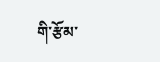གི་རྩོམ་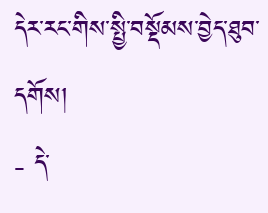དེར་རང་གིས་སྤྱི་བསྡོམས་བྱེད་ཐུབ་དགོས།
- དེ་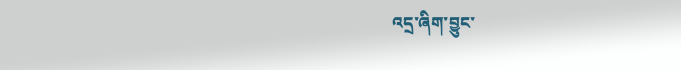འདྲ་ཞིག་བྱུང་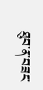ཐུབ་ན་བཟང་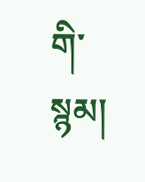གི་སྙམ།